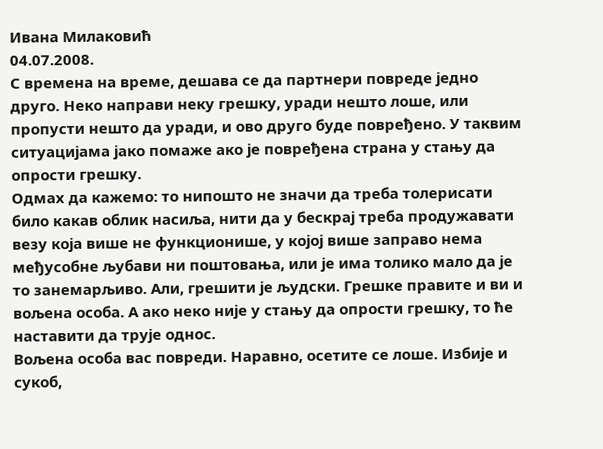Ивана Милаковић
04.07.2008.
С времена на време, дешава се да партнери повреде једно друго. Неко направи неку грешку, уради нешто лоше, или пропусти нешто да уради, и ово друго буде повређено. У таквим ситуацијама јако помаже ако је повређена страна у стању да опрости грешку.
Одмах да кажемо: то нипошто не значи да треба толерисати било какав облик насиља, нити да у бескрај треба продужавати везу која више не функционише, у којој више заправо нема међусобне љубави ни поштовања, или је има толико мало да је то занемарљиво. Али, грешити је људски. Грешке правите и ви и вољена особа. А ако неко није у стању да опрости грешку, то ће наставити да трује однос.
Вољена особа вас повреди. Наравно, осетите се лоше. Избије и сукоб,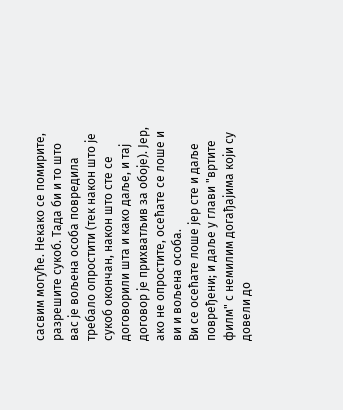сасвим могуће. Некако се помирите, разрешите сукоб. Тада би и то што вас је вољена особа повредила требало опростити (тек након што је сукоб окончан, након што сте се договорили шта и како даље, и тај договор је прихватљив за обоје). Јер, ако не опростите, осећате се лоше и ви и вољена особа.
Ви се осећате лоше јер сте и даље повређени; и даље у глави "вртите филм" с немилим догађајима који су довели до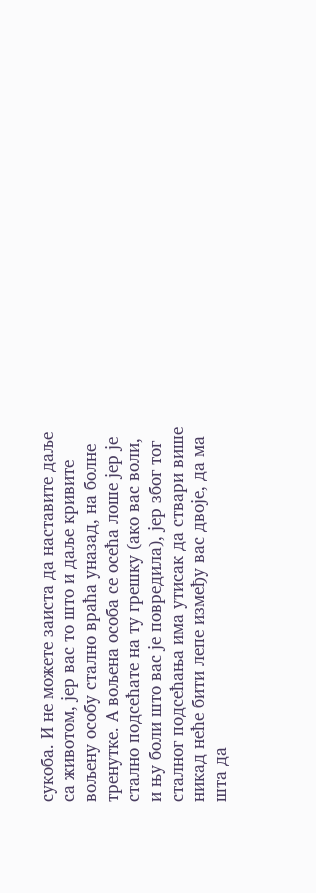сукоба. И не можете заиста да наставите даље са животом, јер вас то што и даље кривите вољену особу стално враћа уназад, на болне тренутке. А вољена особа се осећа лоше јер је стално подсећате на ту грешку (ако вас воли, и њу боли што вас је повредила), јер због тог сталног подсећања има утисак да ствари више никад неће бити лепе између вас двоје, да ма шта да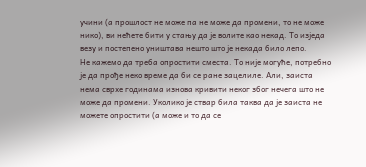учини (а прошлост не може па не може да промени, то не може нико), ви нећете бити у стању да је волите као некад. То изједа везу и постепено уништава нешто што је некада било лепо.
Не кажемо да треба опростити сместа. То није могуће, потребно је да прође неко време да би се ране зацелиле. Али, заиста нема сврхе годинама изнова кривити неког због нечега што не може да промени. Уколико је ствар била таква да је заиста не можете опростити (а може и то да се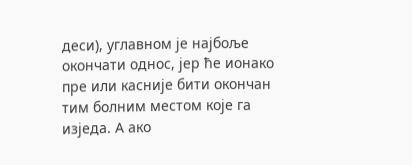деси), углавном је најбоље окончати однос, јер ће ионако пре или касније бити окончан тим болним местом које га изједа. А ако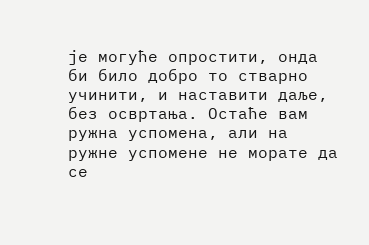је могуће опростити, онда би било добро то стварно учинити, и наставити даље, без освртања. Остаће вам ружна успомена, али на ружне успомене не морате да се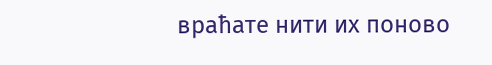враћате нити их поново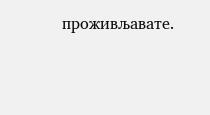проживљавате.